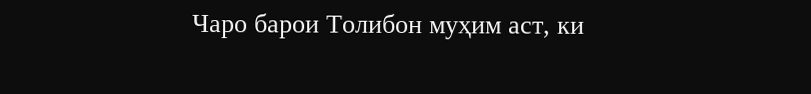Чаро барои Толибон муҳим аст, ки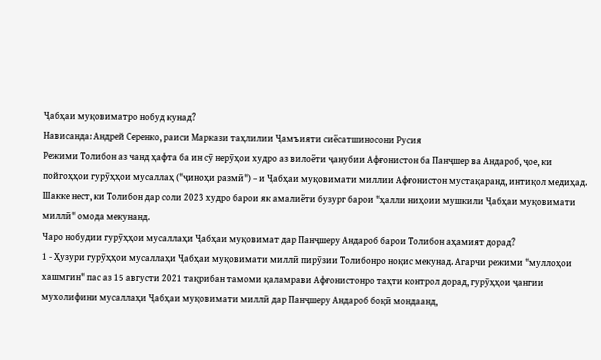Ҷабҳаи муқовиматро нобуд кунад?
Нависанда: Андрей Серенко, раиси Маркази таҳлилии Ҷамъияти сиёсатшиносони Русия
Режими Толибон аз чанд ҳафта ба ин сӯ нерӯҳои худро аз вилоёти ҷанубии Афғонистон ба Панҷшер ва Андароб, ҷое, ки пойгоҳҳои гурӯҳҳои мусаллаҳ ("ҷиноҳи размӣ") – и Ҷабҳаи муқовимати миллии Афғонистон мустақаранд, интиқол медиҳад. Шакке нест, ки Толибон дар соли 2023 худро барои як амалиёти бузург барои "ҳалли ниҳоии мушкили Ҷабҳаи муқовимати миллӣ" омода мекунанд.
Чаро нобудии гурӯҳҳои мусаллаҳи Ҷабҳаи муқовимат дар Панҷшеру Андароб барои Толибон аҳамият дорад?
1 - Ҳузури гурӯҳҳои мусаллаҳи Ҷабҳаи муқовимати миллӣ пирӯзии Толибонро ноқис мекунад. Агарчи режими "муллоҳои хашмгин" пас аз 15 августи 2021 тақрибан тамоми қаламрави Афғонистонро таҳти контрол дорад, гурӯҳҳои ҷангии мухолифини мусаллаҳи Ҷабҳаи муқовимати миллӣ дар Панҷшеру Андароб боқӣ мондаанд,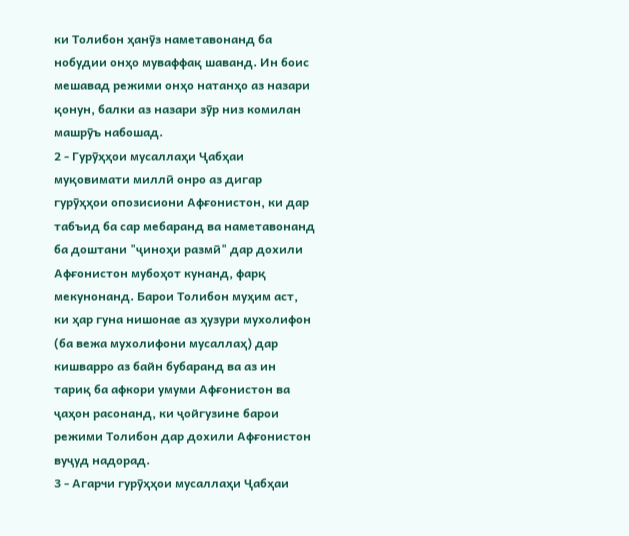ки Толибон ҳанӯз наметавонанд ба нобудии онҳо муваффақ шаванд. Ин боис мешавад режими онҳо натанҳо аз назари қонун, балки аз назари зӯр низ комилан машрӯъ набошад.
2 - Гурӯҳҳои мусаллаҳи Ҷабҳаи муқовимати миллӣ онро аз дигар гурӯҳҳои опозисиони Афғонистон, ки дар табъид ба сар мебаранд ва наметавонанд ба доштани "ҷиноҳи размӣ" дар дохили Афғонистон мубоҳот кунанд, фарқ мекунонанд. Барои Толибон муҳим аст, ки ҳар гуна нишонае аз ҳузури мухолифон (ба вежа мухолифони мусаллаҳ) дар кишварро аз байн бубаранд ва аз ин тариқ ба афкори умуми Афғонистон ва ҷаҳон расонанд, ки ҷойгузине барои режими Толибон дар дохили Афғонистон вуҷуд надорад.
3 - Агарчи гурӯҳҳои мусаллаҳи Ҷабҳаи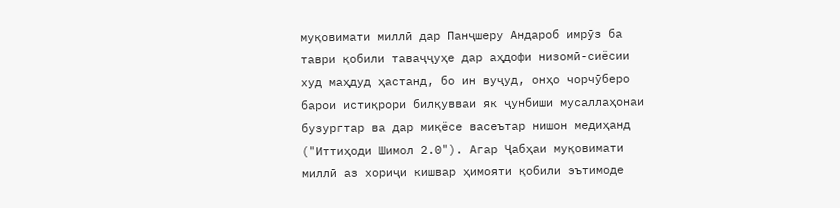муқовимати миллӣ дар Панҷшеру Андароб имрӯз ба таври қобили таваҷҷуҳе дар аҳдофи низомӣ-сиёсии худ маҳдуд ҳастанд, бо ин вуҷуд, онҳо чорчӯберо барои истиқрори билқувваи як ҷунбиши мусаллаҳонаи бузургтар ва дар миқёсе васеътар нишон медиҳанд ("Иттиҳоди Шимол 2.0"). Агар Ҷабҳаи муқовимати миллӣ аз хориҷи кишвар ҳимояти қобили эътимоде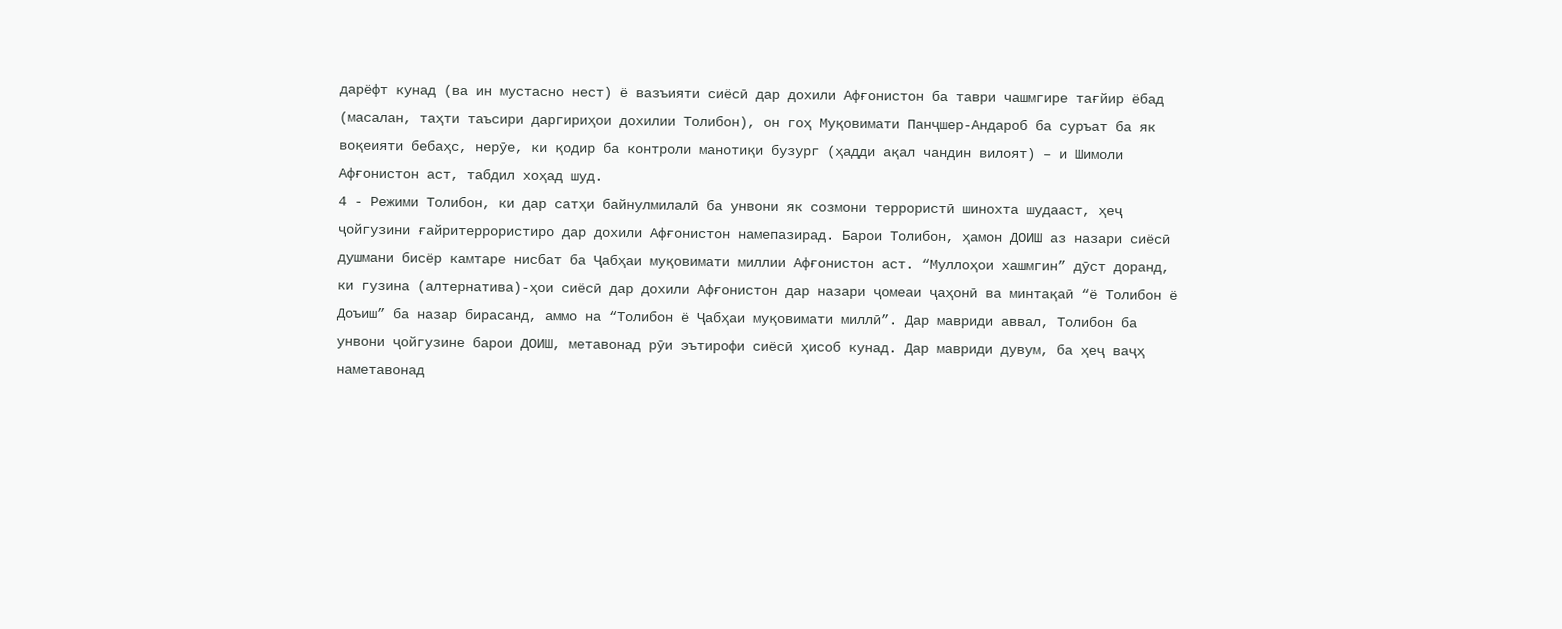дарёфт кунад (ва ин мустасно нест) ё вазъияти сиёсӣ дар дохили Афғонистон ба таври чашмгире тағйир ёбад (масалан, таҳти таъсири даргириҳои дохилии Толибон), он гоҳ Муқовимати Панҷшер-Андароб ба суръат ба як воқеияти бебаҳс, нерӯе, ки қодир ба контроли манотиқи бузург (ҳадди ақал чандин вилоят) – и Шимоли Афғонистон аст, табдил хоҳад шуд.
4 - Режими Толибон, ки дар сатҳи байнулмилалӣ ба унвони як созмони террористӣ шинохта шудааст, ҳеҷ ҷойгузини ғайритеррористиро дар дохили Афғонистон намепазирад. Барои Толибон, ҳамон ДОИШ аз назари сиёсӣ душмани бисёр камтаре нисбат ба Ҷабҳаи муқовимати миллии Афғонистон аст. “Муллоҳои хашмгин” дӯст доранд, ки гузина (алтернатива)-ҳои сиёсӣ дар дохили Афғонистон дар назари ҷомеаи ҷаҳонӣ ва минтақаӣ “ё Толибон ё Доъиш” ба назар бирасанд, аммо на “Толибон ё Ҷабҳаи муқовимати миллӣ”. Дар мавриди аввал, Толибон ба унвони ҷойгузине барои ДОИШ, метавонад рӯи эътирофи сиёсӣ ҳисоб кунад. Дар мавриди дувум, ба ҳеҷ ваҷҳ наметавонад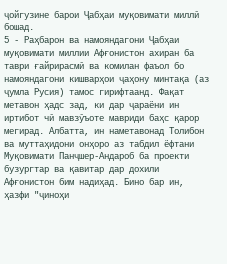ҷойгузине барои Ҷабҳаи муқовимати миллӣ бошад.
5 - Раҳбарон ва намояндагони Ҷабҳаи муқовимати миллии Афғонистон ахиран ба таври ғайрирасмӣ ва комилан фаъол бо намояндагони кишварҳои ҷаҳону минтақа (аз ҷумла Русия) тамос гирифтаанд. Фақат метавон ҳадс зад, ки дар ҷараёни ин иртибот чӣ мавзӯъоте мавриди баҳс қарор мегирад. Албатта, ин наметавонад Толибон ва муттаҳидони онҳоро аз табдил ёфтани Муқовимати Панҷшер-Андароб ба проекти бузургтар ва қавитар дар дохили Афғонистон бим надиҳад. Бино бар ин, ҳазфи "ҷиноҳи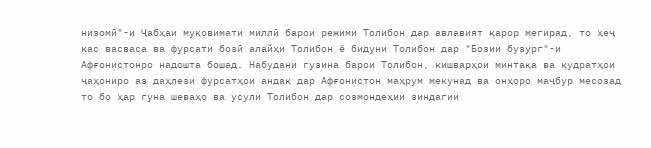низомӣ"-и Ҷабҳаи муқовимати миллӣ барои режими Толибон дар авлавият қарор мегирад, то ҳеҷ кас васваса ва фурсати бозӣ алайҳи Толибон ё бидуни Толибон дар "Бозии бузург"-и Афғонистонро надошта бошад. Набудани гузина барои Толибон, кишварҳои минтақа ва қудратҳои ҷаҳониро аз даҳлези фурсатҳои андак дар Афғонистон маҳрум мекунад ва онҳоро маҷбур месозад то бо ҳар гуна шеваҳо ва усули Толибон дар созмондеҳии зиндагии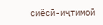сиёсӣ-иҷтимоӣ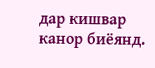дар кишвар канор биёянд.